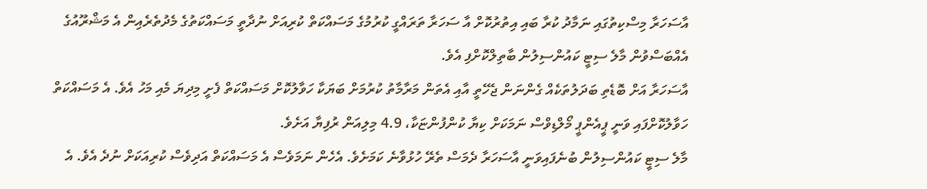އާސަހަރާ މިސްކިތުގައި ނަމާދު ކުރާ ބައި އިތުރުކޮށް އާ ސަހަރާ ތަރައްގީ ކުރުމުގެ މަސައްކަތް ކުރިއަށް ނުދާތީ މަސައްކަތުގެ މެދުތެރެއިން އެ މަޝްރޫއުގެ އެއްބަސްވުން މާލެ ސިޓީ ކައުންސިލުން ބާތިލްކޮށްފި އެވެ.
އާސަހަރާ އަށް ބޮޑެތި ބަދަލުތަކެއް ގެންނަން ޖެހޭތީ އާއި އެތަން މަރާމާތު ކުރުމަށް ބަޔަކާ ހަވާލުކޮށް މަސައްކަތް ފެށީ މިދިޔަ މެއި މަހު އެވެ. އެ މަސައްކަތް ހަވާލުކޮށްފައި ވަނީ ޕީއެންޕީ މޯލްޑިވްސް ނަމަކަށް ކިޔާ ކުންފުންޏަކާ، 4.9 މިލިއަން ރުފިޔާ އަށެވެ.
މާލެ ސިޓީ ކައުންސިލުން ބުނެފައިވަނީ އާސަހަރާ ދެމަސް ތެރޭ ހުޅުވާނެ ކަމަށެވެ. އެހެން ނަމަވެސް އެ މަސައްކަތް އަދިވެސް ކުރިއަކަށް ނުދެ އެވެ. އެ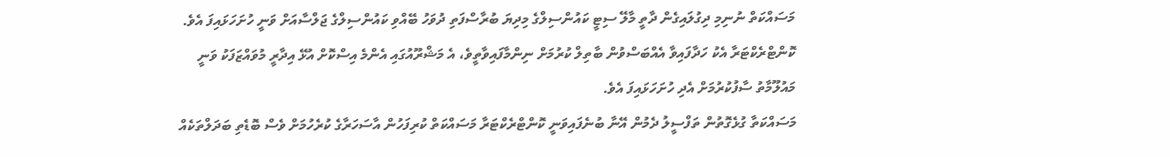މަސައްކަތް ނުނިމި ދިގުލައިގެން ދާތީ މާލޭ ސިޓީ ކައުންސިލްގެ މިދިޔަ ބުރާސްފަތި ދުވަހު ބޭއްވި ކައުންސިލްގެ ޖަލްސާއަށް ވަނީ ހުށަހަޅައިފަ އެވެ. ކޮންޓްރެކްޓަރާ އެކު ހަދާފައިވާ އެއްބަސްވުން ބާތިލް ކުރުމަށް ނިންމާފައިވާތީވެ، އެ މަޝްރޫއުގައި އެންމެ އިސްކޮށް އުޅޭ އިދާރީ މުވައްޒަފަކު ވަނީ މައުލޫމާތު ސާފުކުރުމަށް އެދި ހުށަހަޅައިފަ އެވެ.
މަސައްކަތާ ގުޅެގޮތުން ތަފްސީލު ދެމުން އޭނާ ބުނެފައިވަނީ ކޮންޓްރެކްޓަރާ މަސައްކަތް ކުރިފަހުން އާސަހަރާގެ ކުރެހުމަށް ވެސް ބޮޑެތި ބަދަލްތަކެއް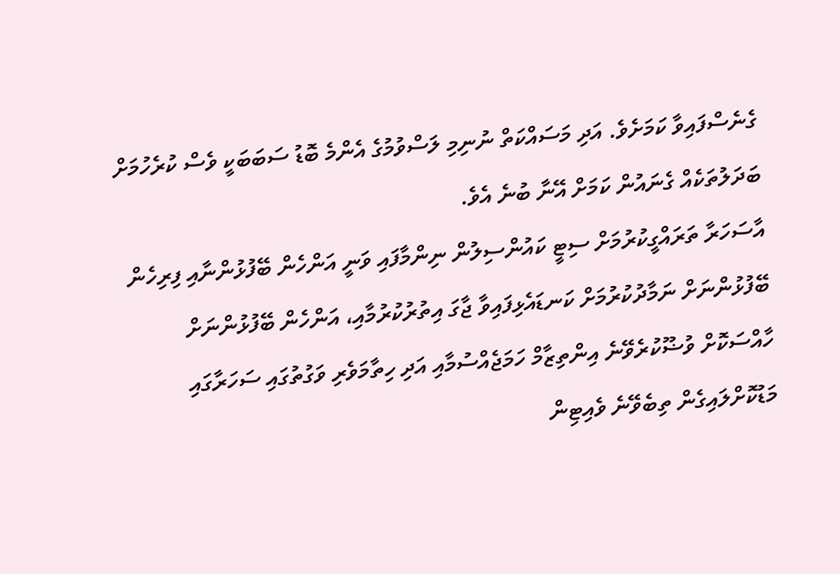ގެނެސްފައިވާ ކަމަށެވެ. އަދި މަސައްކަތް ނުނިމި ލަސްވުމުގެ އެންމެ ބޮޑު ސަބަބަކީ ވެސް ކުރެހުމަށް ބަދަލުތަކެއް ގެނައުން ކަމަށް އޭނާ ބުނެ އެވެ.
އާސަހަރާ ތަރައްގީކުރުމަށް ސިޓީ ކައުންސިލުން ނިންމާފައި ވަނީ އަންހެން ބޭފުޅުންނާއި ފިރިހެން ބޭފުޅުންނަށް ނަމާދުކުރުމަށް ކަނޑައެޅިފައިވާ ޖާގަ އިތުރުކުރުމާއި، އަންހެން ބޭފުޅުންނަށް ހާއްސަކޮށް ވުޟޫކުރެވޭނެ އިންތިޒާމް ހަމަޖެއްސުމާއި އަދި ހިތާމަވެރި ވަގުތުގައި ސަހަރާގައި މަޑުކޮށްލައިގެން ތިބެވޭނެ ވެއިޓިން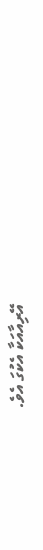އޭރިއާއަކާ އެކުގަ އެވެ.